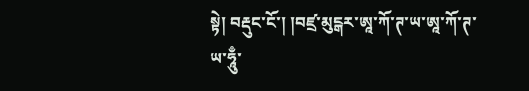སྟེ། བརྡུང་ངོ་། །བཛྲ་མུངྒར་ཨཱ་ཀོ་ཊ་ཡ་ཨཱ་ཀོ་ཊ་ཡ་ཧཱུྃ་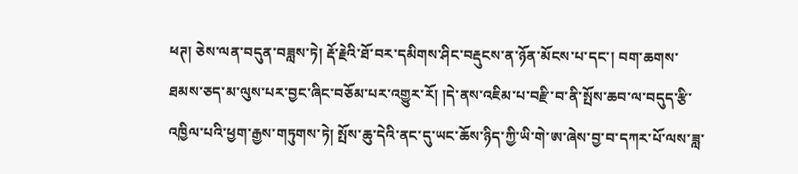ཕཊ། ཅེས་ལན་བདུན་བཟླས་ཏེ། རྡོ་རྗེའི་ཐོ་བར་དམིགས་ཤིང་བརྡུངས་ན་ཉོན་མོངས་པ་དང་། བག་ཆགས་ཐམས་ཅད་མ་ལུས་པར་བྱང་ཞིང་བཅོམ་པར་འགྱུར་རོ། །དེ་ནས་འཇིམ་པ་བརྫི་བ་ནི་སྤོས་ཆབ་ལ་བདུད་རྩི་འཁྱིལ་པའི་ཕྱག་རྒྱས་གཏུགས་ཏེ། སྤོས་ཆུ་དེའི་ནང་དུ་ཡང་ཆོས་ཉིད་ཀྱི་ཡི་གེ་ཨ་ཞེས་བྱ་བ་དཀར་པོ་ལས་ཟླ་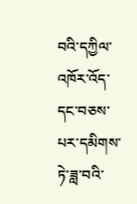བའི་དཀྱིལ་འཁོར་འོད་དང་བཅས་པར་དམིགས་ཏེ་ཟླ་བའི་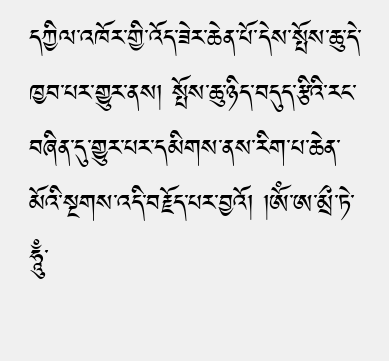དཀྱིལ་འཁོར་གྱི་འོད་ཟེར་ཆེན་པོ་དེས་སྤོས་ཆུ་དེ་ཁྱབ་པར་གྱུར་ནས། སྤོས་ཆུ་ཉིད་བདུད་རྩིའི་རང་བཞིན་དུ་གྱུར་པར་དམིགས་ནས་རིག་པ་ཆེན་མོའི་སྔགས་འདི་བརྗོད་པར་བྱའོ། །ཨོཾ་ཨ་མྲྀ་ཏེ་ཧཱུྃ་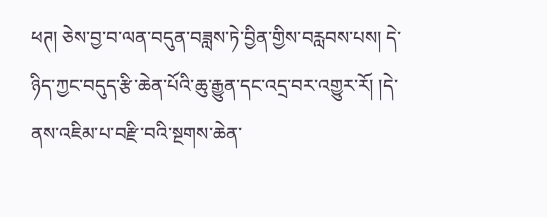ཕཊ། ཅེས་བྱ་བ་ལན་བདུན་བཟླས་ཏེ་བྱིན་གྱིས་བརླབས་པས། དེ་ཉིད་ཀྱང་བདུད་རྩི་ཆེན་པོའི་ཆུ་རྒྱུན་དང་འདྲ་བར་འགྱུར་རོ། །དེ་ནས་འཇིམ་པ་བརྫི་བའི་སྔགས་ཆེན་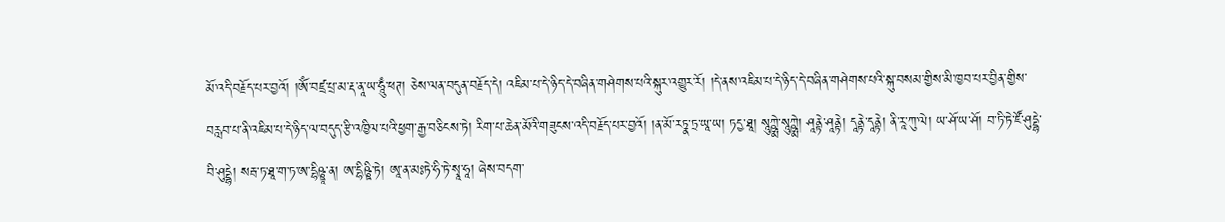མོ་འདི་བརྗོད་པར་བྱའོ། །ཨོཾ་བཛྲ་པྲ་མ་རྡ་ནཱ་ཡ་ཧཱུྃ་ཕཊ། ཅེས་ལན་བདུན་བརྗོད་དེ། འཇིམ་པ་དེ་ཉིད་དེ་བཞིན་གཤེགས་པའི་སྐུར་འགྱུར་རོ། །དེ་ནས་འཇིམ་པ་དེ་ཉིད་དེ་བཞིན་གཤེགས་པའི་སྐུ་བསམ་གྱིས་མི་ཁྱབ་པར་བྱིན་གྱིས་བརླབ་པ་ནི་འཇིམ་པ་དེ་ཉིད་ལ་བདུད་རྩི་འཁྱིལ་པའི་ཕྱག་རྒྱ་བཅིངས་ཏེ། རིག་པ་ཆེན་མོའི་གཟུངས་འདི་བརྗོད་པར་བྱའོ། །ན་མོ་རཏྣ་ཏྲ་ཡཱ་ཡ། ཏདྱ་ཐཱ། སཱུཀྵྨེ་སཱུཀྵྨེ། ཤཱནྟེ་ཤཱནྟེ། དཱནྟེ་དཱནྟེ། ནི་རཱ་ཀུ་ལེ། ཡ་ཤོ་ཡ་ཤོ། བ་ཏི་ཏེ་ཛོ་ཤུདྡྷེ་བི་ཤུདྡྷེ། སརྦ་ཏ་ཐཱ་ག་ཏ་ཨ་དྷིཥྛཱ་ན། ཨ་དྷིཥྛི་ཏེ། ཨཱ་ན་མཿཏེ་ཧི་ཏེ་སྭཱ་ཧཱ། ཞེས་བདག་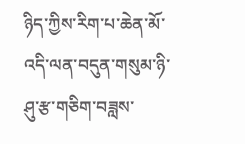ཉིད་ཀྱིས་རིག་པ་ཆེན་མོ་འདི་ལན་བདུན་གསུམ་ཉི་ཤུ་རྩ་གཅིག་བཟླས་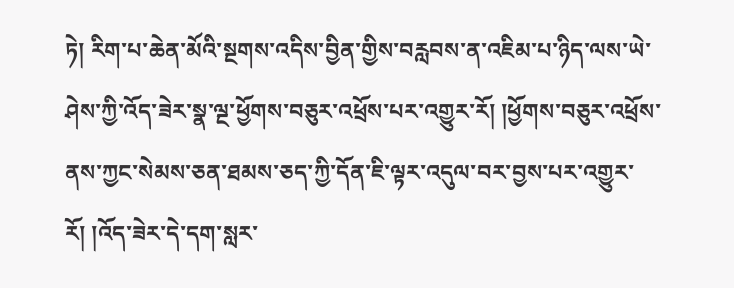ཏེ། རིག་པ་ཆེན་མོའི་སྔགས་འདིས་བྱིན་གྱིས་བརླབས་ན་འཇིམ་པ་ཉིད་ལས་ཡེ་ཤེས་ཀྱི་འོད་ཟེར་སྣ་ལྔ་ཕྱོགས་བཅུར་འཕྲོས་པར་འགྱུར་རོ། །ཕྱོགས་བཅུར་འཕྲོས་ནས་ཀྱང་སེམས་ཅན་ཐམས་ཅད་ཀྱི་དོན་ཇི་ལྟར་འདུལ་བར་བྱས་པར་འགྱུར་རོ། །འོད་ཟེར་དེ་དག་སླར་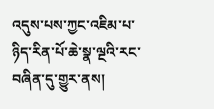འདུས་པས་ཀྱང་འཇིམ་པ་ཉིད་རིན་པོ་ཆེ་སྣ་ལྔའི་རང་བཞིན་དུ་གྱུར་ནས།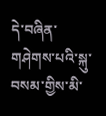དེ་བཞིན་གཤེགས་པའི་སྐུ་བསམ་གྱིས་མི་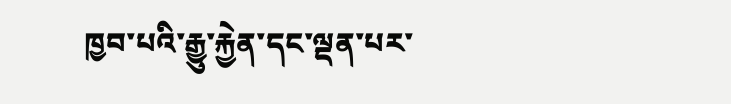ཁྱབ་པའི་རྒྱུ་རྐྱེན་དང་ལྡན་པར་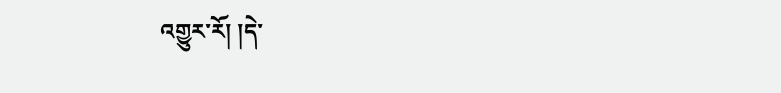འགྱུར་རོ། །དེ་